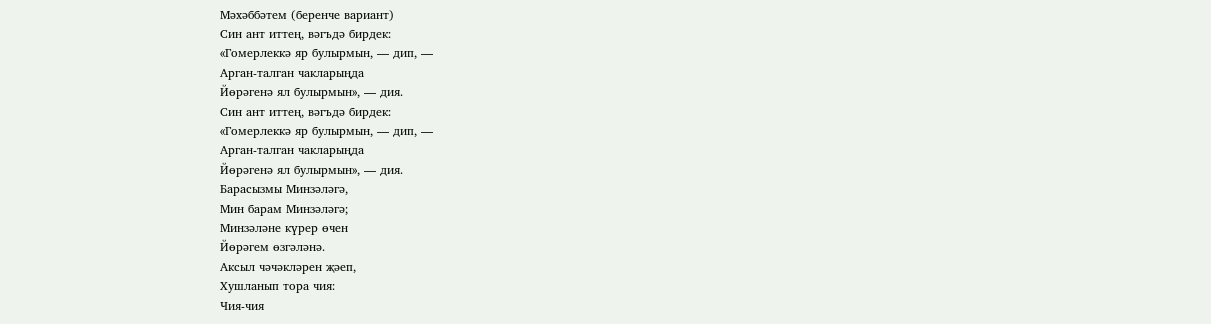Мәхәббәтем (беренче вариант)
Син ант иттең, вәгъдә бирдек:
«Гомерлеккә яр булырмын, — дип, —
Арган-талган чакларыңда
Йөрәгенә ял булырмын», — дия.
Син ант иттең, вәгъдә бирдек:
«Гомерлеккә яр булырмын, — дип, —
Арган-талган чакларыңда
Йөрәгенә ял булырмын», — дия.
Барасызмы Минзәләгә,
Мин барам Минзәләгә;
Минзәләне күрер өчен
Йөрәгем өзгәләнә.
Аксыл чәчәкләрен җәеп,
Хушланып тора чия:
Чия-чия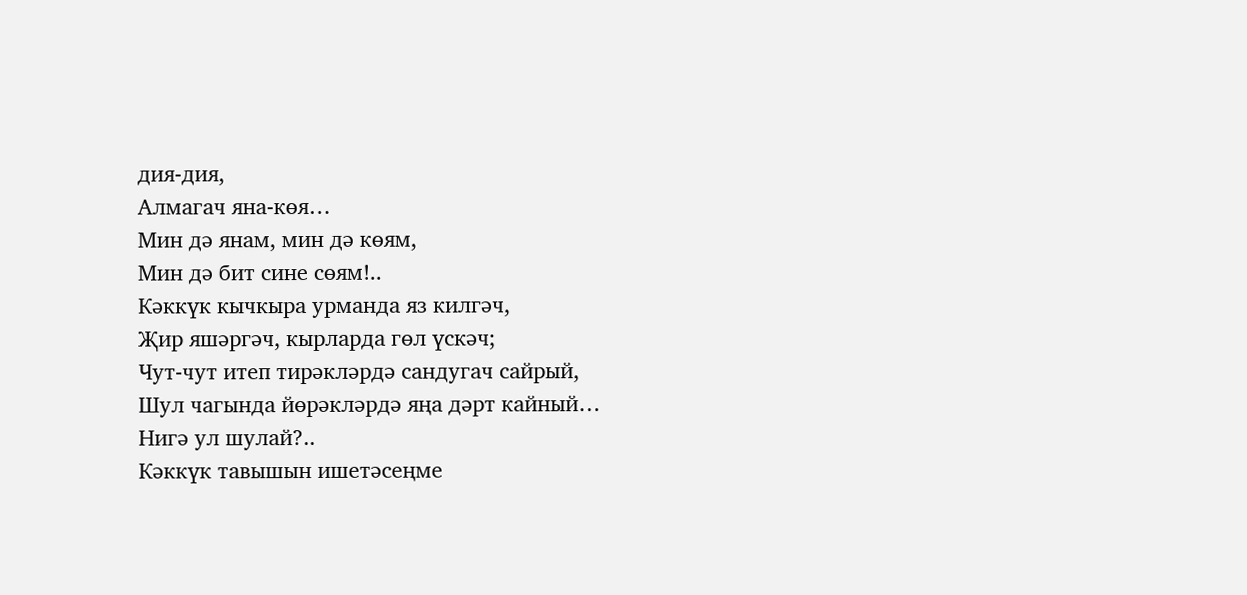дия-дия,
Алмагач яна-көя…
Мин дә янам, мин дә көям,
Мин дә бит сине сөям!..
Кәккүк кычкыра урманда яз килгәч,
Җир яшәргәч, кырларда гөл үскәч;
Чут-чут итеп тирәкләрдә сандугач сайрый,
Шул чагында йөрәкләрдә яңа дәрт кайный…
Нигә ул шулай?..
Кәккүк тавышын ишетәсеңме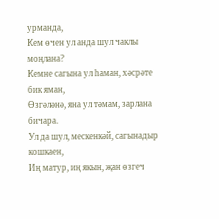урманда,
Кем өчен ул анда шул чаклы моңлана?
Кемне сагына ул һаман, хәсрәте бик яман,
Өзгәләнә, яна ул тәмам, зарлана бичара.
Ул да шул, мескенкәй, сагынадыр кошкаен,
Иң матур, иң якын, җан өзгеч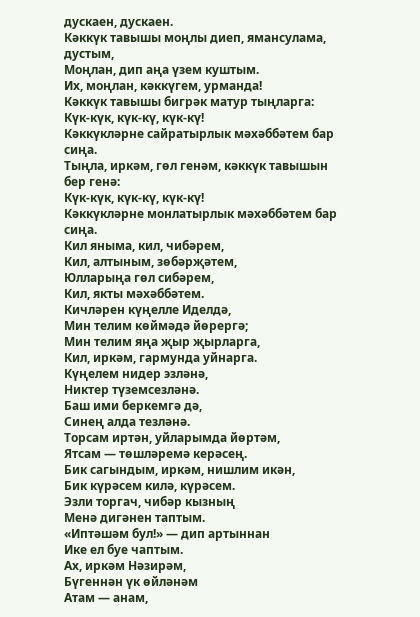дускаен, дускаен.
Кәккүк тавышы моңлы диеп, ямансулама, дустым,
Моңлан, дип аңа үзем куштым.
Их, моңлан, кәккүгем, урманда!
Кәккүк тавышы бигрәк матур тыңларга:
Күк-күк, күк-кү, күк-кү!
Кәккүкләрне сайратырлык мәхәббәтем бар сиңа.
Тыңла, иркәм, гөл генәм, кәккүк тавышын бер генә:
Күк-күк, күк-кү, күк-кү!
Кәккүкләрне монлатырлык мәхәббәтем бар сиңа.
Кил яныма, кил, чибәрем,
Кил, алтыным, зөбәрҗәтем,
Юлларыңа гөл сибәрем,
Кил, якты мәхәббәтем.
Кичләрен күңелле Иделдә,
Мин телим көймәдә йөрергә;
Мин телим яңа җыр җырларга,
Кил, иркәм, гармунда уйнарга.
Күңелем нидер эзләнә,
Никтер түземсезләнә.
Баш ими беркемгә дә,
Синең алда тезләнә.
Торсам иртән, уйларымда йөртәм,
Ятсам — төшләремә керәсең.
Бик сагындым, иркәм, нишлим икән,
Бик күрәсем килә, күрәсем.
Эзли торгач, чибәр кызның
Менә дигәнен таптым.
«Иптәшәм бул!» — дип артыннан
Ике ел буе чаптым.
Ах, иркәм Нәзирәм,
Бүгеннән үк өйләнәм
Атам — анам,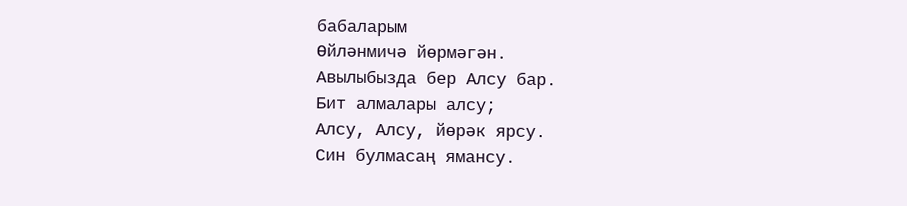бабаларым
Өйләнмичә йөрмәгән.
Авылыбызда бер Алсу бар.
Бит алмалары алсу;
Алсу, Алсу, йөрәк ярсу.
Син булмасаң ямансу.